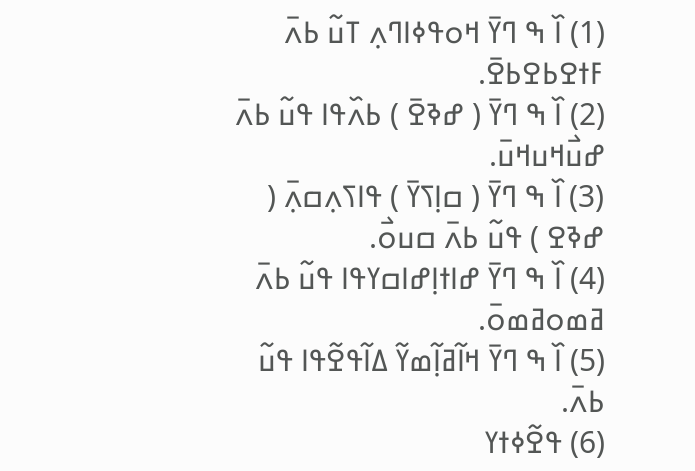(1) ߊ߰ ߒ ߣߌ߫ ߞߋߟߦߊߣߍ߲ ߠߎ߬ ߕߍ߫ ߓߙߐߕߐߕߐ߫.
(2) ߊ߰ ߒ ߣߌ߫ ( ߝߢߐ߫ ) ߕߍ߰ߟߊ ߟߎ߬ ߕߍ߫ ߝߎ߯ߞߎߞߎ߫.
(3) ߊ߰ ߒ ߣߌ߫ ( ߛߊ߲ߖߌ߫ ) ߟߊߖߍ߲ߛߍ߲߫ ( ߝߢߐ ) ߟߎ߬ ߕߍ߫ ߛߎߋ߯.
(4) ߊ߰ ߒ ߣߌ߫ ߝߊߙߊ߲ߝߊߛߌߟߊ ߟߎ߬ ߕߍ߫ ߥߘߋߥߘߋ߫.
(5) ߊ߰ ߒ ߣߌ߫ ߞߊ߬ߥߊ߲߬ߘߌ߬ ߡߊ߬ߟߐ߬ߟߊ ߟߎ߬ ߕߍ߫.
(6) ߟߐ߬ߦߙߌ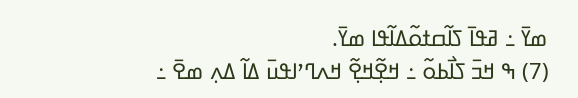ߘߌ߫ ߸ ߥߟߊ߫ ߖߊ߬ߛߙߋ߬ߡߊ߬ߟߊ ߘߌ߫.
(7) ߒ ߞߏ߫ ߖߊ߯ߕߋ߬ ߸ ߞߐ߲߬ߞߐ߲߬ ߞߍߣߴߊߟߎ߫ ߡߊ߬ ߡߍ߲ ߘߐ߫ ߸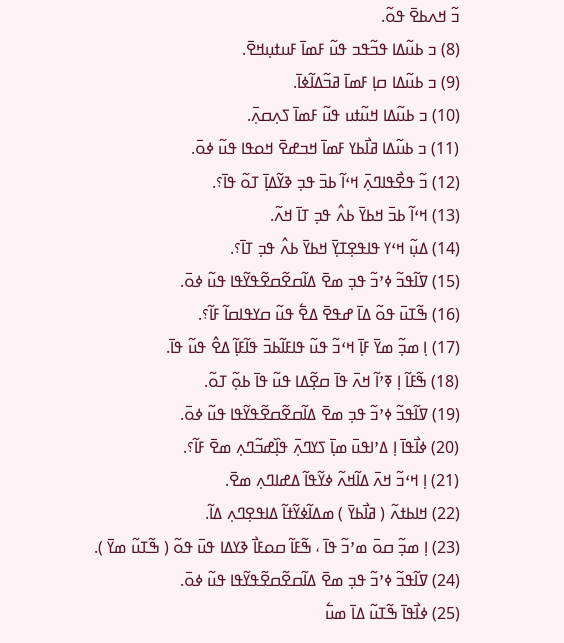ߏ߬ ߞߍߕߐ߫ ߟߋ߬.
(8) ߏ ߕߎ߬ߡߊ ߟߏ߬ߟߏ ߟߎ߬ ߓߘߊ߫ ߓߎߙߎ߲ߞߐ߫.
(9) ߏ ߕߎ߬ߡߊ ߛߊ߲ ߓߘߊ߫ ߥߏ߬ߡߊ߬ߦߊ߫.
(10) ߏ ߕߎ߬ߡߊ ߞߎ߬ߙߎ ߟߎ߬ ߓߘߊ߫ ߖߍ߲ߛߍ߲߫.
(11) ߏ ߕߎ߬ߡߊ ߥߊ߯ߕߌ ߓߘߊ߫ ߞߏߝߐ߫ ߞߋߟߊ ߟߎ߬ ߦߋ߫.
(12) ߏ߬ ߟߐ߯ߟߊߣߍ߲߫ ߞߵߊ߬ ߕߏ߫ ߟߏ߲ ߢߌ߬ߡߊ߲߫ ߠߋ߬ ߟߊ߫؟.
(13) ߞߵߊ߬ ߕߏ߫ ߞߕߌ߫ ߕߍ߮ ߟߏ߲ ߠߊ߫ ߞߍ߬.
(14) ߡߎ߲߬ ߞߵߌ ߟߊߟߐ߲ߠߌ߲߫ ߞߕߌ߫ ߕߍ߮ ߟߏ߲ ߠߊ߫؟.
(15) ߜߊ߬ߟߏ߬ ߦߴߏ߬ ߟߏ߲ ߘߐ߫ ߡߊ߬ߛߐ߬ߛߐ߬ߟߌ߬ߟߊ ߟߎ߬ ߦߋ߫.
(16) ߒ߬ߠߎ߫ ߟߋ߬ ߡߊ߫ ߝߟߐ߫ ߡߐ߱ ߟߎ߬ ߛߌߟߊߛߊ߬ ߓߊ߬؟.
(17) ߊ߲ ߘߏ߲߬ ߘߌ߫ ߓߊ߲߫ ߞߵߏ߬ ߟߎ߬ ߟߊߓߊ߬ߕߏ߫ ߟߊ߬ߓߊ߲߬ ߡߐ߮ ߟߎ߬ ߟߊ߫.
(18) ߒ߬ߓߊ߬ ߊ߲ ߧߴߊ߬ ߞߍ߫ ߟߊ߫ ߛߐ߲߬ߡߊ ߟߎ߬ ߟߊ߫ ߕߋ߲߬ ߠߋ߬.
(19) ߜߊ߬ߟߏ߬ ߦߴߏ߬ ߟߏ߲ ߘߐ߫ ߡߊ߬ߛߐ߬ߛߐ߬ߟߌ߬ߟߊ ߟߎ߬ ߦߋ߫.
(20) ߦߊ߯ߟߊ߫ ߊ߲ ߡߴߊߟߎ߫ ߘߊ߲߫ ߖߌߣߍ߲߫ ߟߊ߲߰ߝߏ߬ߣߍ߲ ߘߐ߫ ߓߊ߬؟.
(21) ߊ߲ ߞߵߏ߬ ߞߍ߫ ߡߊ߬ߞߍ߬ ߦߌ߬ߟߊ߬ ߡߝߊߣߍ߲ ߘߐ߫.
(22) ߞߊߕߙߍ߬ ( ߥߊ߯ߕߌ߫ ) ߘߡߊ߬ߦߌ߬ߙߊ߬ ߡߊߟߐ߲ߣߍ߲ ߡߊ߬.
(23) ߊ߲ ߘߏ߲߬ ߛߋ߫ ߘߴߏ߬ ߟߊ߫ ، ߒ߬ߓߊ߬ ߛߋߓߊ߯ ߢߌߡߊ ߟߎ߫ ߟߋ߬ ( ߒ߬ߠߎ߬ ߘߌ߫ ).
(24) ߜߊ߬ߟߏ߬ ߦߴߏ߬ ߟߏ߲ ߘߐ߫ ߡߊ߬ߛߐ߬ߛߐ߬ߟߌ߬ߟߊ ߟߎ߬ ߦߋ߫.
(25) ߦߊ߯ߟߊ߫ ߒ߬ߠߎ߬ ߡߊ߫ ߘߎ߱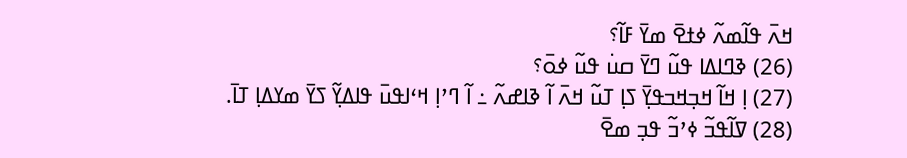ߞߍ߫ ߟߊ߬ߘߍ߬ ߦߙߐ߫ ߘߌ߫ ߓߊ߬؟
(26) ߢߣߊߡߊ ߟߎ߬ ߣߌ߫ ߛߎ߭ ߟߎ߬ ߦߋ߫؟
(27) ߊ߲ ߞߊ߬ ߞߏ߲ߞߏߟߌ߲߫ ߖߊ߲ ߠߎ߬ ߞߍ߫ ߊ߬ ߢߊߝߍ߬ ߸ ߊ߬ ߣߴߊ߲ ߞߵߊߟߎ߫ ߟߊߡߌ߲߬ ߖߌ߫ ߘߌߡߊ߲ ߠߊ߫.
(28) ߜߊ߬ߟߏ߬ ߦߴߏ߬ ߟߏ߲ ߘߐ߫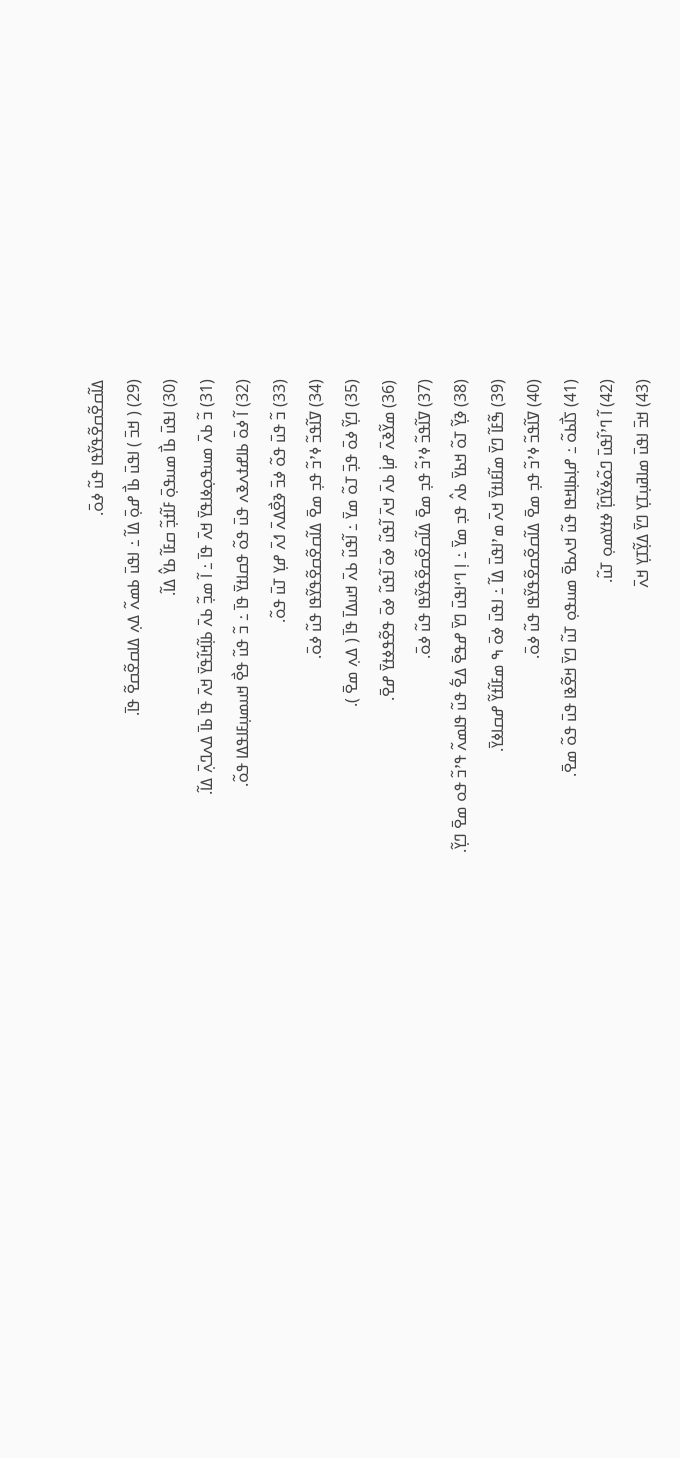ߡߊ߬ߛߐ߬ߛߐ߬ߟߌ߬ߟߊ ߟߎ߬ ߦߋ߫.
(29) ( ߞߏ߫ ) ߊߟߎ߫ ߕߊ߯ ߝߋ߲߫ ߡߊ߬ ߸ ߊߟߎ߫ ߕߘߍ߬ ߡߍ߲ ߡߊߛߐ߬ߛߐ߬ ߟߊ߫.
(30) ߊߟߎ߫ ߕߊ߯ ߘߎߟߋ߲߫ ߓߊ߬ߙߏ߲߬ ߛߓߊ߬ ߕߌ߮ ߡߊ߬.
(31) ߏ߬ ߕߍ߫ ߘߎߟߋ߲ߦߊߟߌ߫ ߞߍ߫ ߟߊ߫ ߸ ߊ߬ ߘߏ߲߬ ߕߍ߫ ߕߊ߲߬ߞߊ߬ߟߌ߫ ߞߍ߫ ߟߊ߫ ߕߊ߫ ߡߍߣߍ߲߫ ߡߊ߬.
(32) ߊ߬ ߦߋ߫ ߕߊߝߙߍߢߍ ߟߎ߫ ߟߋ߬ ߟߛߊߙߌ߫ ߟߊ߫ ߸ ߏ߬ ߟߎ߬ ߟߐ߯ ߞߎߘߎ߲ߓߊߟߡߊ ߟߋ߬.
(33) ߏ߬ ߟߎ߫ ߟߋ߬ ߦߏ߫ ߢߐ߯ߡߍ߫ ߗߍ߫ ߝߌ߲ ߠߎ߫ ߟߋ߬.
(34) ߜߊ߬ߟߏ߬ ߦߴߏ߬ ߟߏ߲ ߘߐ߫ ߡߊ߬ߛߐ߬ߛߐ߬ߟߌ߬ߟߊ ߟߎ߬ ߦߋ߫.
(35) ߣߌ߲߬ ߦߋ߫ ߟߏ߲߫ ߠߋ߬ ߘߌ߫ ߸ ߊ߬ߟߎ߬ ߕߍ߫ ߞߎߡߊ߫ ߟߊ߫ ( ߡߍ߲ ߘߐ߫ ).
(36) ߘߌ߬ߢߍ߫ ߝߊ߲߭ ߕߍ߫ ߞߍ߫ ߊ߬ߟߎ߬ ߦߋ߫ ߊ߬ߟߎ߬ ߦߋ߫ ߟߐ߬ߟߦߙߌ߫ ߝߐ߫.
(37) ߜߊ߬ߟߏ߬ ߦߴߏ߬ ߟߏ߲ ߘߐ߫ ߡߊ߬ߛߐ߬ߛߐ߬ߟߌ߬ߟߊ ߟߎ߬ ߦߋ߫.
(38) ߢߌ߲߬ ߠߋ߬ ߞߕߌ߫ ߕߍ߮ ߟߏ߲ ߘߌ߫ ߸ ߊ߲ ߣߵߊߟߎ߫ ߣߌ߫ ߝߟߐ߫ ߡߐ߱ ߟߎ߬ ߟߊߘߍ߬ ߟߴߏ߬ ߟߋ ߘߐ߫ ߣߌ߲߬.
(39) ߒ߬ߓߊ߬ ߣߌ߫ ߘߊ߬ߓߊߙߌ߫ ߞߍ߫ ߘߴߊߟߎ߫ ߡߊ߬ ߸ ߊߟߎ߫ ߦߋ߫ ߒ ߘߓߊ߬ߙߌ߬ ߝߛߊߦߌ߫.
(40) ߜߊ߬ߟߏ߬ ߦߴߏ߬ ߟߏ߲ ߘߐ߫ ߡߊ߬ߛߐ߬ߛߐ߬ߟߌ߬ߟߊ ߟߎ߬ ߦߋ߫.
(41) ߖߊ߯ߕߋ߬ ߸ ߝߊ߲ߕߊ߲ߞߟߊ ߟߎ߬ ߞߍߕߐ߫ ߘߎߟߋ߲ ߠߎ߬ ߣߌ߫ ߞߐ߬ߢߊ ߟߎ߫ ߟߋ߬ ߘߐ߫.
(42) ߊ߬ ߣߴߊ߬ߟߎ߫ ߣߋ߬ߦߌ߬ߣߊ߲߬ ߦߙߌߘߋ߲ ߠߎ߬.
(43) ߞߏ߫ ߊߟߎ߫ ߘߊߥߎ߲ߠߌ߲ ߣߌ߫ ߡߌ߲߬ߠߌ߲ ߞߍ߫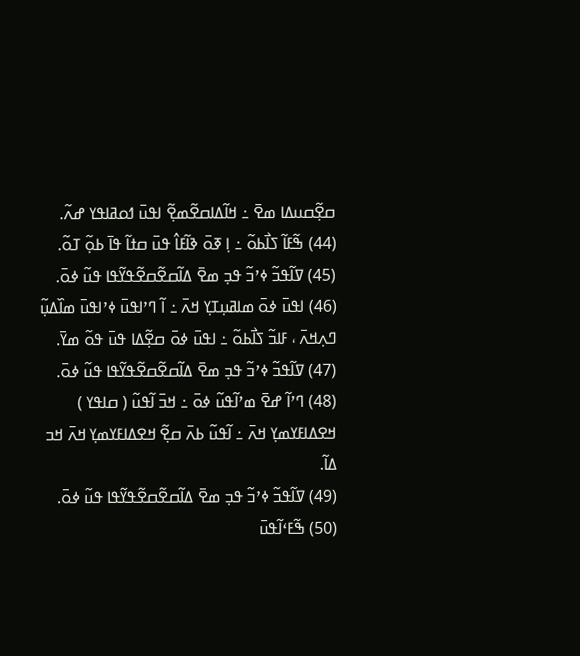ߛߐ߲߬ߛߎߡߊ ߘߐ߫ ߸ ߞߊ߬ߡߊߛߐ߬ߘߐ߲߬ ߊߟߎ߫ ߗߋߥߊߟߌ ߝߍ߬.
(44) ߒ߬ߓߊ߬ ߖߊ߯ߕߋ߬ ߸ ߊ߲ ߧߋ߫ ߢߊ߬ߓߊ߮ ߟߎ߫ ߛߙߊ߬ ߟߊ߫ ߕߋ߲߬ ߠߋ߬.
(45) ߜߊ߬ߟߏ߬ ߦߴߏ߬ ߟߏ߲ ߘߐ߫ ߡߊ߬ߛߐ߬ߛߐ߬ߟߌ߬ߟߊ ߟߎ߬ ߦߋ߫.
(46) ߊߟߎ߫ ߦߋ߫ ߘߊߥߎ߲ߠߌ߲ ߞߍ߫ ߸ ߊ߬ ߣߴߊߟߎ߫ ߦߴߊߟߎ߫ ߘߊ߰ߡߎ߲߬ ߣߍ߲ߞߍ߫ ، ߓߊߏ߬ ߖߊ߯ߕߋ߬ ߸ ߊߟߎ߫ ߦߋ߫ ߛߐ߲߬ߡߊ ߟߎ߫ ߟߋ߬ ߘߌ߫.
(47) ߜߊ߬ߟߏ߬ ߦߴߏ߬ ߟߏ߲ ߘߐ߫ ߡߊ߬ߛߐ߬ߛߐ߬ߟߌ߬ߟߊ ߟߎ߬ ߦߋ߫.
(48) ߣߴߊ߬ ߝߐ߫ ߘߴߊ߬ߟߎ߬ ߦߋ߫ ߸ ߞߏ߫ ߊ߬ߟߎ߬ ( ߛߊߟߌ ) ߞߐߡߊߓߌߘߌ߲ ߞߍ߫ ߸ ߊ߬ߟߎ߬ ߕߍ߫ ߛߐ߲߬ ߞߐߡߊߓߌߘߌ߲ ߞߍ߫ ߞߏ ߡߊ߬.
(49) ߜߊ߬ߟߏ߬ ߦߴߏ߬ ߟߏ߲ ߘߐ߫ ߡߊ߬ߛߐ߬ߛߐ߬ߟߌ߬ߟߊ ߟߎ߬ ߦߋ߫.
(50) ߒ߬ߓߵߊ߬ߟߎ߫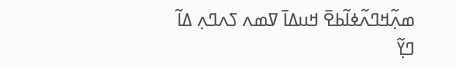ߘߍ߲߬ߞߣߍ߬ߦߊ߬ߕߐ߫ ߞߎߡߊ߫ ߜߘߍ ߖߍߣߍ߲ ߡߊ߬ ߣߌ߲߬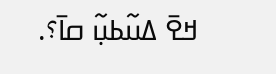ߞߐ߫ ߡߎ߬ߕߎ߲߬ ߛߊ߫؟.